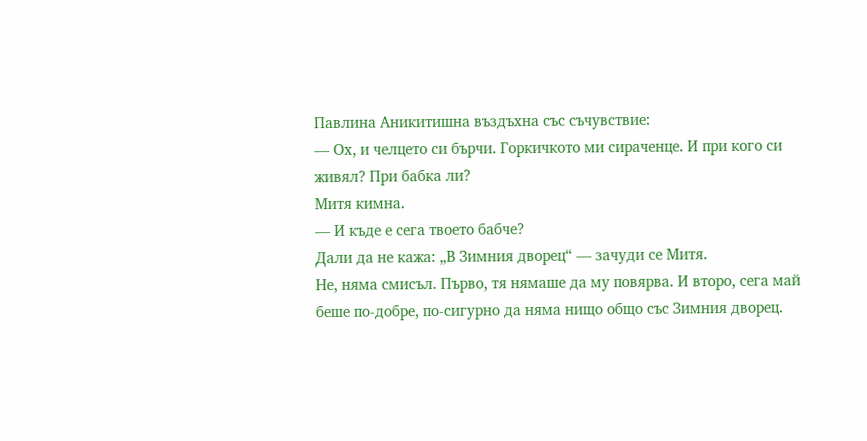Павлина Аникитишна въздъхна със съчувствие:
— Ох, и челцето си бърчи. Горкичкото ми сираченце. И при кого си живял? При бабка ли?
Митя кимна.
— И къде е сега твоето бабче?
Дали да не кажа: „В Зимния дворец“ — зачуди се Митя.
Не, няма смисъл. Първо, тя нямаше да му повярва. И второ, сега май беше по-добре, по-сигурно да няма нищо общо със Зимния дворец.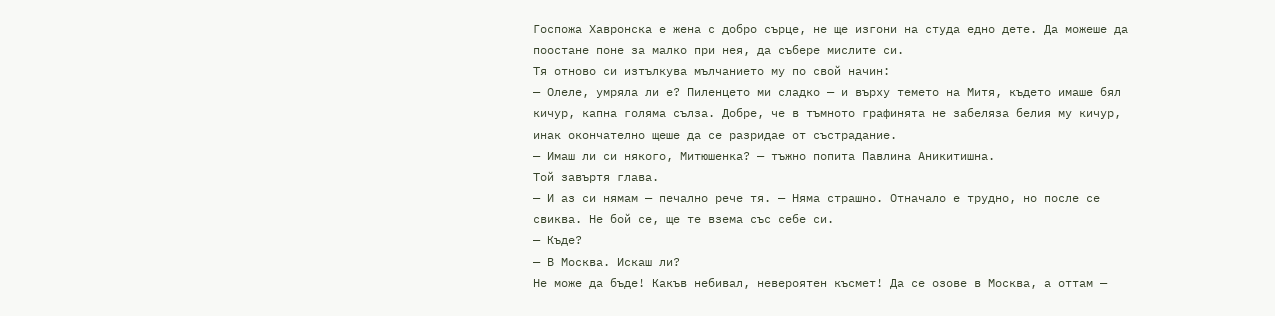Госпожа Хавронска е жена с добро сърце, не ще изгони на студа едно дете. Да можеше да поостане поне за малко при нея, да събере мислите си.
Тя отново си изтълкува мълчанието му по свой начин:
— Олеле, умряла ли е? Пиленцето ми сладко — и върху темето на Митя, където имаше бял кичур, капна голяма сълза. Добре, че в тъмното графинята не забеляза белия му кичур, инак окончателно щеше да се разридае от състрадание.
— Имаш ли си някого, Митюшенка? — тъжно попита Павлина Аникитишна.
Той завъртя глава.
— И аз си нямам — печално рече тя. — Няма страшно. Отначало е трудно, но после се свиква. Не бой се, ще те взема със себе си.
— Къде?
— В Москва. Искаш ли?
Не може да бъде! Какъв небивал, невероятен късмет! Да се озове в Москва, а оттам —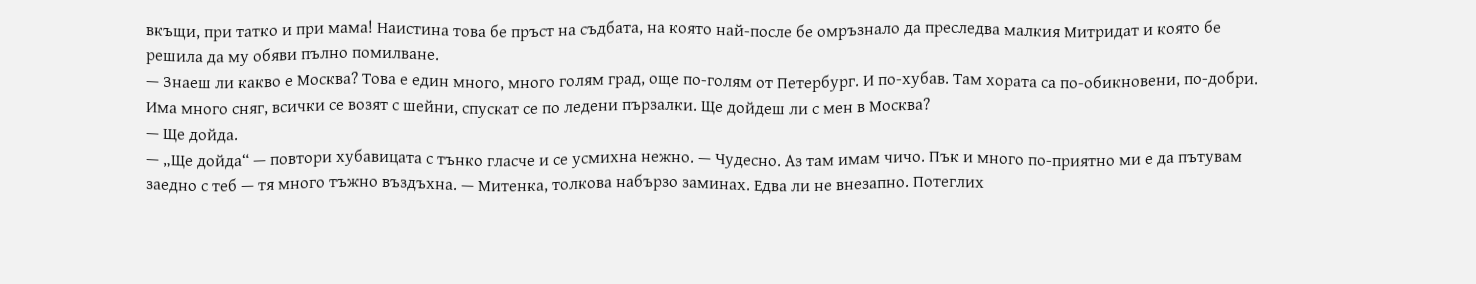вкъщи, при татко и при мама! Наистина това бе пръст на съдбата, на която най-после бе омръзнало да преследва малкия Митридат и която бе решила да му обяви пълно помилване.
— Знаеш ли какво е Москва? Това е един много, много голям град, още по-голям от Петербург. И по-хубав. Там хората са по-обикновени, по-добри. Има много сняг, всички се возят с шейни, спускат се по ледени пързалки. Ще дойдеш ли с мен в Москва?
— Ще дойда.
— „Ще дойда“ — повтори хубавицата с тънко гласче и се усмихна нежно. — Чудесно. Аз там имам чичо. Пък и много по-приятно ми е да пътувам заедно с теб — тя много тъжно въздъхна. — Митенка, толкова набързо заминах. Едва ли не внезапно. Потеглих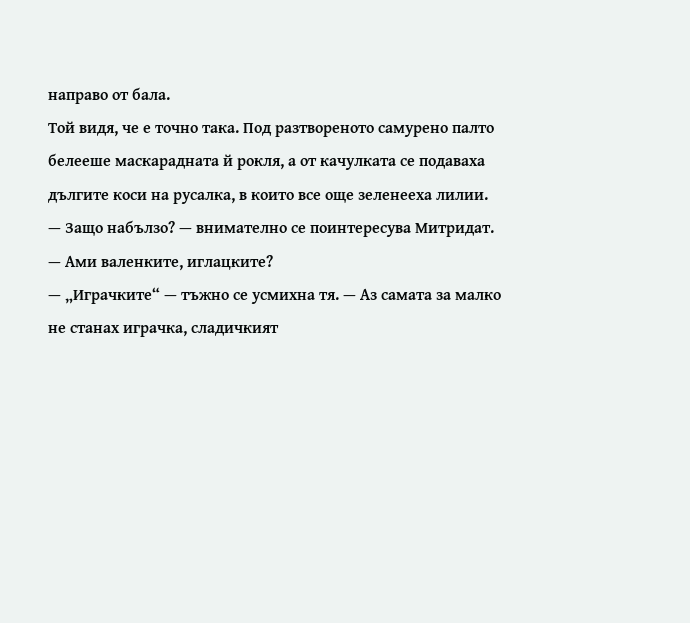направо от бала.
Той видя, че е точно така. Под разтвореното самурено палто белееше маскарадната й рокля, а от качулката се подаваха дългите коси на русалка, в които все още зеленееха лилии.
— Защо набълзо? — внимателно се поинтересува Митридат. — Ами валенките, иглацките?
— „Играчките“ — тъжно се усмихна тя. — Аз самата за малко не станах играчка, сладичкият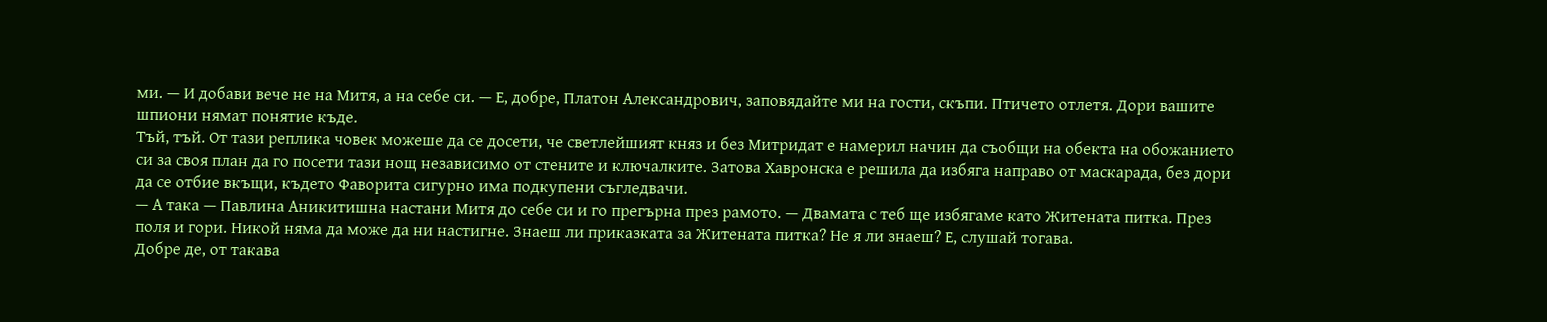ми. — И добави вече не на Митя, а на себе си. — Е, добре, Платон Александрович, заповядайте ми на гости, скъпи. Птичето отлетя. Дори вашите шпиони нямат понятие къде.
Тъй, тъй. От тази реплика човек можеше да се досети, че светлейшият княз и без Митридат е намерил начин да съобщи на обекта на обожанието си за своя план да го посети тази нощ независимо от стените и ключалките. Затова Хавронска е решила да избяга направо от маскарада, без дори да се отбие вкъщи, където Фаворита сигурно има подкупени съгледвачи.
— А така — Павлина Аникитишна настани Митя до себе си и го прегърна през рамото. — Двамата с теб ще избягаме като Житената питка. През поля и гори. Никой няма да може да ни настигне. Знаеш ли приказката за Житената питка? Не я ли знаеш? Е, слушай тогава.
Добре де, от такава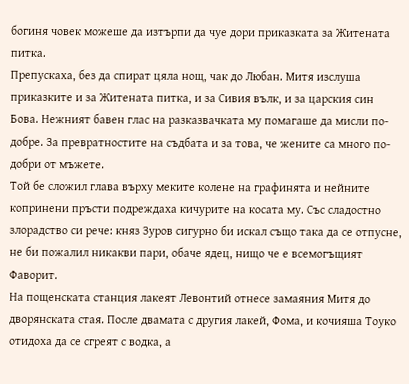богиня човек можеше да изтърпи да чуе дори приказката за Житената питка.
Препускаха, без да спират цяла нощ, чак до Любан. Митя изслуша приказките и за Житената питка, и за Сивия вълк, и за царския син Бова. Нежният бавен глас на разказвачката му помагаше да мисли по-добре. За превратностите на съдбата и за това, че жените са много по-добри от мъжете.
Той бе сложил глава върху меките колене на графинята и нейните копринени пръсти подреждаха кичурите на косата му. Със сладостно злорадство си рече: княз Зуров сигурно би искал също така да се отпусне, не би пожалил никакви пари, обаче ядец, нищо че е всемогъщият Фаворит.
На пощенската станция лакеят Левонтий отнесе замаяния Митя до дворянската стая. После двамата с другия лакей, Фома, и кочияша Тоуко отидоха да се сгреят с водка, а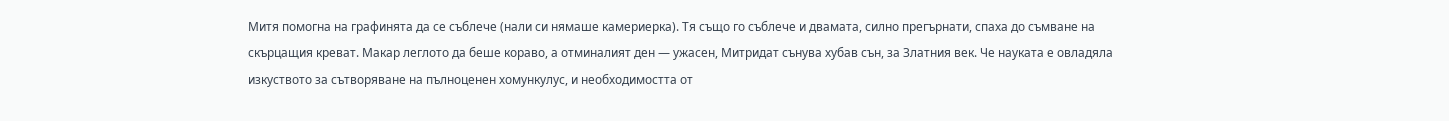Митя помогна на графинята да се съблече (нали си нямаше камериерка). Тя също го съблече и двамата, силно прегърнати, спаха до съмване на скърцащия креват. Макар леглото да беше кораво, а отминалият ден — ужасен, Митридат сънува хубав сън, за Златния век. Че науката е овладяла изкуството за сътворяване на пълноценен хомункулус, и необходимостта от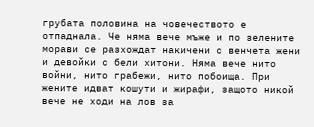грубата половина на човечеството е отпаднала. Че няма вече мъже и по зелените морави се разхождат накичени с венчета жени и девойки с бели хитони. Няма вече нито войни, нито грабежи, нито побоища. При жените идват кошути и жирафи, защото никой вече не ходи на лов за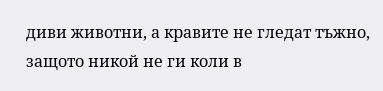диви животни, а кравите не гледат тъжно, защото никой не ги коли в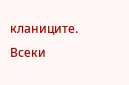кланиците. Всеки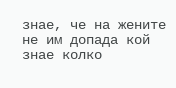знае, че на жените не им допада кой знае колко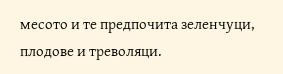месото и те предпочита зеленчуци, плодове и треволяци.